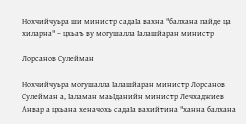Нохчийчуьра ши министр садаIа вахна "балхана пайде ца хиларна" – цхьаъ ву могушалла Iалашйаран министр

Лорсанов Сулейман

Нохчийчуьра могушалла Iалашйаран министр Лорсанов Сулейман а, Iаламан маьIданийн министр Лечхаджиев Анвар а цхьана хеначохь садаIа вахийтина "ханна балхана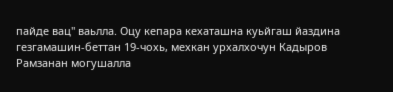пайде вац" ваьлла. Оцу кепара кехаташна куьйгаш йаздина гезгамашин-беттан 19-чохь, мехкан урхалхочун Кадыров Рамзанан могушалла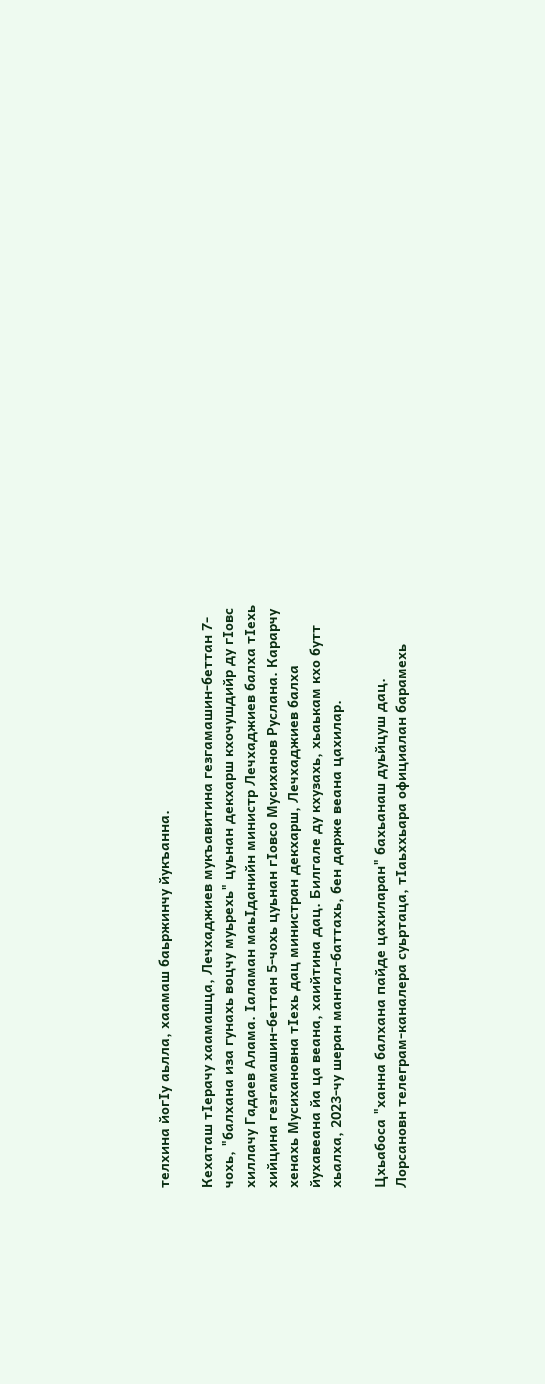телхина йогIу аьлла, хаамаш баьржинчу йукъанна.

Кехаташ тIерачу хаамашца, Лечхаджиев мукъавитина гезгамашин-беттан 7-чохь, "балхана иза гунахь воцчу муьрехь" цуьнан декхарш кхочушдийр ду гIовс хиллачу Гадаев Алама. Iаламан маьIданийн министр Лечхаджиев балха тIехь хийцина гезгамашин-беттан 5-чохь цуьнан гIовсо Мусиханов Руслана. Карарчу хенахь Мусихановна тIехь дац министран декхарш, Лечхаджиев балха йухавеана йа ца веана, хаийтина дац. Билгале ду кхузахь, хьаькам кхо бутт хьалха, 2023-чу шеран мангал-баттахь, бен дарже веана цахилар.

Цхьабоса "ханна балхана пайде цахиларан" бахьанаш дуьйцуш дац. Лорсановн телеграм-каналера суьртаца, тIаьххьара официалан барамехь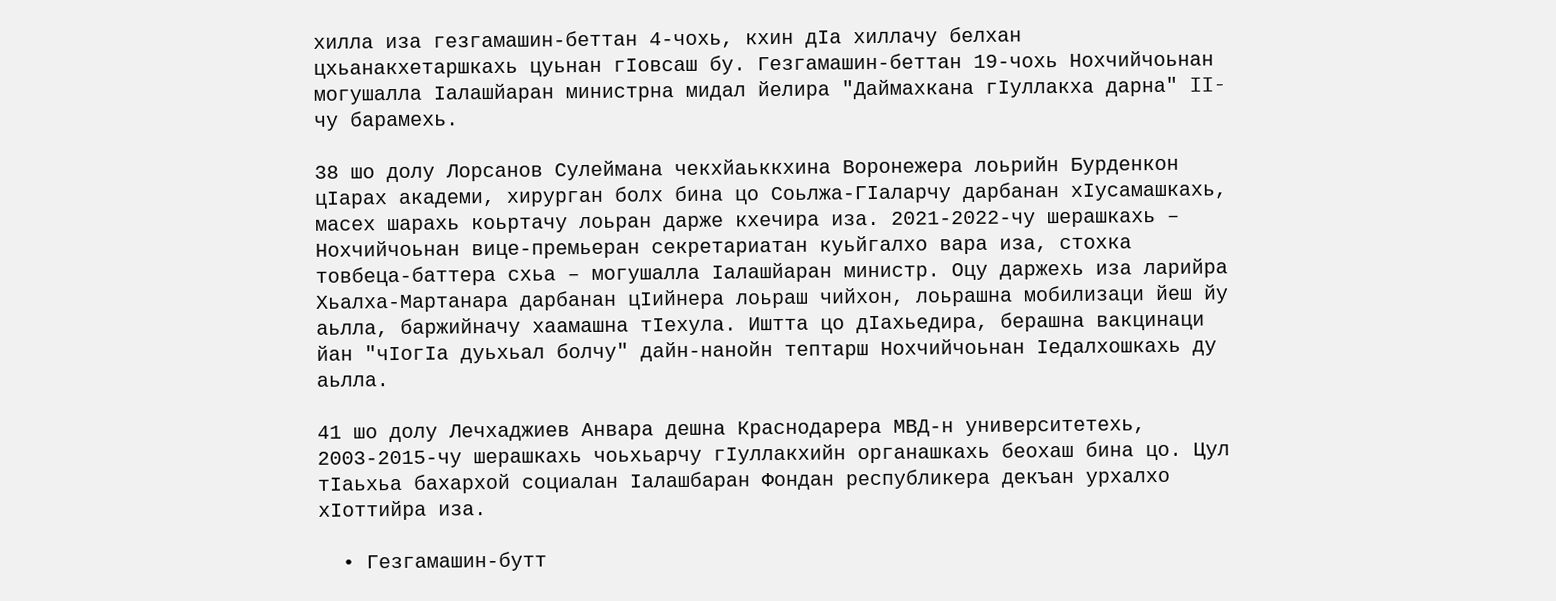хилла иза гезгамашин-беттан 4-чохь, кхин дIа хиллачу белхан цхьанакхетаршкахь цуьнан гIовсаш бу. Гезгамашин-беттан 19-чохь Нохчийчоьнан могушалла Iалашйаран министрна мидал йелира "Даймахкана гIуллакха дарна" II-чу барамехь.

38 шо долу Лорсанов Сулеймана чекхйаьккхина Воронежера лоьрийн Бурденкон цIарах академи, хирурган болх бина цо Соьлжа-ГIаларчу дарбанан хIусамашкахь, масех шарахь коьртачу лоьран дарже кхечира иза. 2021-2022-чу шерашкахь – Нохчийчоьнан вице-премьеран секретариатан куьйгалхо вара иза, стохка товбеца-баттера схьа – могушалла Iалашйаран министр. Оцу даржехь иза ларийра Хьалха-Мартанара дарбанан цIийнера лоьраш чийхон, лоьрашна мобилизаци йеш йу аьлла, баржийначу хаамашна тIехула. Иштта цо дIахьедира, берашна вакцинаци йан "чIогIа дуьхьал болчу" дайн-нанойн тептарш Нохчийчоьнан Iедалхошкахь ду аьлла.

41 шо долу Лечхаджиев Анвара дешна Краснодарера МВД-н университетехь, 2003-2015-чу шерашкахь чоьхьарчу гIуллакхийн органашкахь беохаш бина цо. Цул тIаьхьа бахархой социалан Iалашбаран Фондан республикера декъан урхалхо хIоттийра иза.

  • Гезгамашин-бутт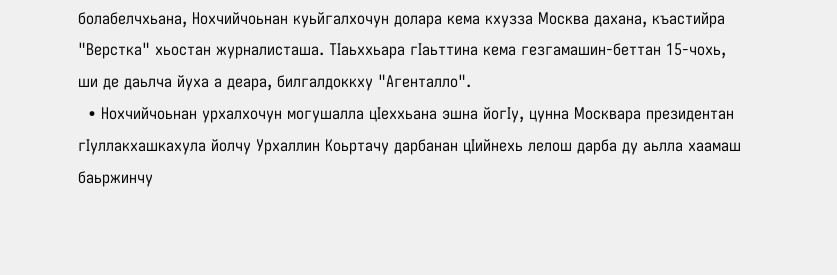болабелчхьана, Нохчийчоьнан куьйгалхочун долара кема кхузза Москва дахана, къастийра "Верстка" хьостан журналисташа. ТIаьххьара гIаьттина кема гезгамашин-беттан 15-чохь, ши де даьлча йуха а деара, билгалдоккху "Агенталло".
  • Нохчийчоьнан урхалхочун могушалла цIеххьана эшна йогIу, цунна Москвара президентан гIуллакхашкахула йолчу Урхаллин Коьртачу дарбанан цIийнехь лелош дарба ду аьлла хаамаш баьржинчу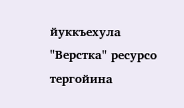йуккъехула "Верстка" ресурсо тергойина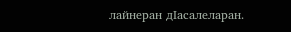лайнеран дIасалеларан.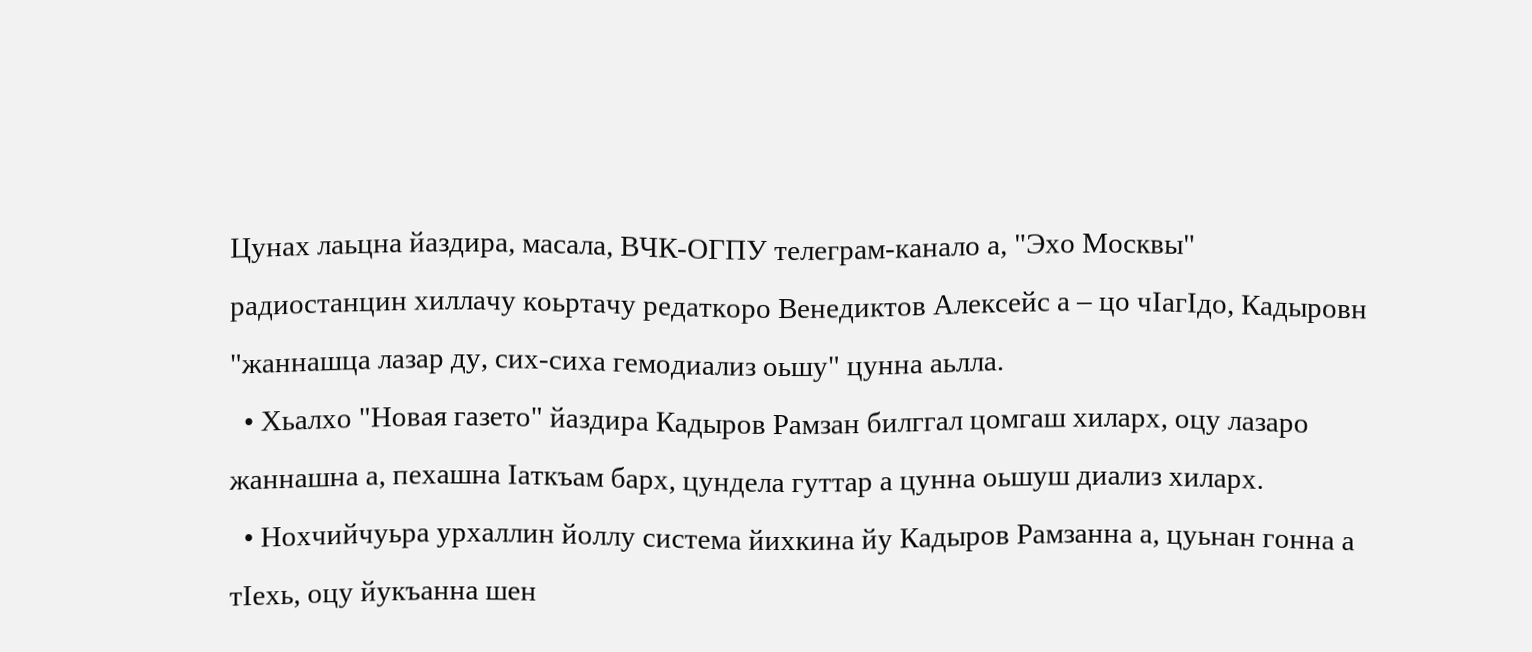Цунах лаьцна йаздира, масала, ВЧК-ОГПУ телеграм-канало а, "Эхо Москвы" радиостанцин хиллачу коьртачу редаткоро Венедиктов Алексейс а – цо чIагIдо, Кадыровн "жаннашца лазар ду, сих-сиха гемодиализ оьшу" цунна аьлла.
  • Хьалхо "Новая газето" йаздира Кадыров Рамзан билггал цомгаш хиларх, оцу лазаро жаннашна а, пехашна Iаткъам барх, цундела гуттар а цунна оьшуш диализ хиларх.
  • Нохчийчуьра урхаллин йоллу система йихкина йу Кадыров Рамзанна а, цуьнан гонна а тIехь, оцу йукъанна шен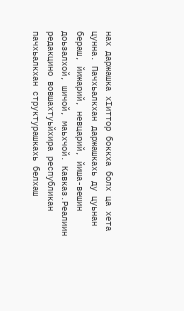нах даржашка хIиттор боккха болх ца хета цунна. Пачхьалкхан даржашкахь ду цуьнан бераш, йижарий, невцарий, йиша-вешин доьзалхой, шичой, маьхчой. Кавказ.Реалиин редакцино вовшахтуьйхира республикан пачхьалкхан структурашкахь белхаш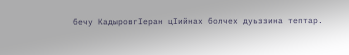бечу КадыровгIеран цIийнах болчех дуьззина тептар.